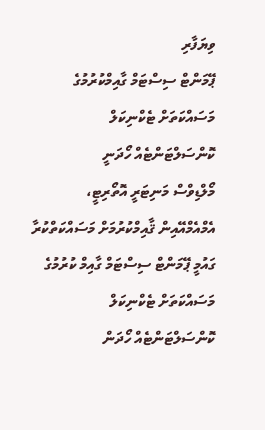ވިޔަފާރި
ޕޭމަންޓް ސިސްޓަމް ގާއިމްކުރުމުގެ މަސައްކަތަށް ޓެކްނިކަލް ކޮންސަލްޓަންޓެއް ހޯދަނީ
މޯލްޑިވްސް މަނިޓަރީ އޮތޯރިޓީ، އެމްއެމްއޭއިން ޤާއިމްކުރުމަށް މަސައްކަތްކުރާ ގައުމީ ޕޭމަންޓް ސިސްޓަމް ގާއިމް ކުރުމުގެ މަސައްކަތަށް ޓެކްނިކަލް ކޮންސަލްޓަންޓެއް ހޯދަން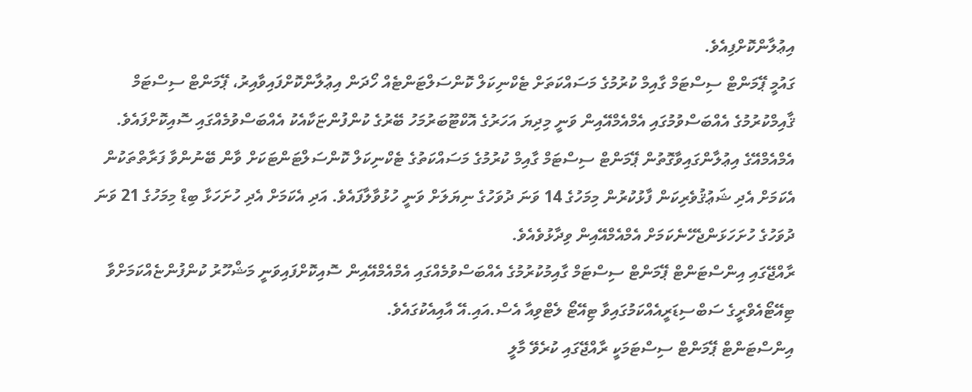އިޢުލާންކޮށްފިއެވެ.
ގައުމީ ޕޭމަންޓް ސިސްޓަމް ގާއިމް ކުރުމުގެ މަސައްކަތަށް ޓެކްނިކަލް ކޮންސަލްޓަންޓެއް ހޯދަން އިޢުލާންކޮށްފައިވާއިރު، ޕޭމަންޓް ސިސްޓަމް ޤާއިމްކުރުމުގެ އެއްބަސްވުމުގައި އެމްއެމްއޭއިން ވަނީ މިދިޔަ އަހަރުގެ އޮކްޓޫބަރުމަހު ބޭރުގެ ކުންފުންޏަކާއެކު އެއްބަސްވުމެއްގައި ސޮއިކޮށްފައެވެ.
އެމްއެމްއޭގެ އިޢުލާންގައިވާގޮތުން ޕޭމަންޓް ސިސްޓަމް ގާއިމް ކުރުމުގެ މަސައްކަތުގެ ޓެކްނިކަލް ކޮންސަލްޓަންޓަކަށް ވާން ބޭނުންވާ ފަރާތްތަކުން އެކަމަށް އެދި ޝަޢުޤުވެރިކަން ފާޅުކުރުން މިމަހުގެ 14 ވަނަ ދުވަހުގެ ނިޔަލަށް ވަނީ ހުޅުވާލާފައެވެ. އަދި އެކަމަށް އެދި ހުށަހަޅާ ބިޑް މިމަހުގެ 21 ވަނަ ދުވަހުގެ ހުށަހަޅަންޖެހޭނެކަމަށް އެމްއެމްއޭއިން ވިދާޅުވެއެވެ.
ރާއްޖޭގައި އިންސްޓަންޓް ޕޭމަންޓް ސިސްޓަމް ގާއިމުކުރުމުގެ އެއްބަސްވުމެއްގައި އެމްއެމްއޭއިން ސޮއިކޮށްފައިވަނީ މަޝްހޫރު ކުންފުންޏެއްކަމަށްވާ ޓިއޭޓޯއެވްރީގެ ސަބްސިޑަރީއެއްކަމުގައިވާ ޓިއޭޓޯ ލެޓްވިއާ އެސް.އައި.އޭ އާއިއެކުގައެވެ.
އިންސްޓަންޓް ޕޭމަންޓް ސިސްޓަމަކީ ރާއްޖޭގައި ކުރެވޭ މާލީ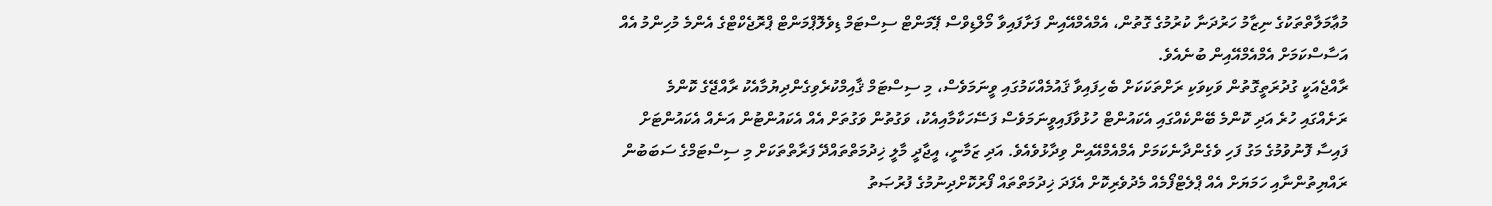މުޢާމަލާތްތަކުގެ ނިޒާމު ހަރުދަނާ ކުރުމުގެ ގޮތުން، އެމްއެމްއޭއިން ފަށާފައިވާ މޯލްޑިވްސް ޕޭމަންޓް ސިސްޓަމް ޑިވެލޮޕްމަންޓް ޕްރޮޖެކްޓްގެ އެންމެ މުހިންމު އެއް އަސާސްކަމަށް އެމްއެމްއޭއިން ބުނެއެވެ.
ރާއްޖެއަކީ ގުދުރަތީގޮތުން ވަކިވަކި ރަށްތަކަކަށް ބެހިފައިވާ ޤައުމެއްކަމުގައި ވީނަމަވެސް، މި ސިސްޓަމް ޤާއިމްކުރެވިގެންދިޔުމާއެކު ރާއްޖޭގެ ކޮންމެ ރަށެއްގައި ހުރެ އަދި ކޮންމެ ބޭންކެއްގައި އެކައުންޓް ހުޅުވާފައިވީނަމަވެސް ފަސޭހަކާމާއިއެކު، ވަގުތުން ވަގުތަށް އެއް އެކައުންޓުން އަނެއް އެކައުންޓަށް ފައިސާ ފޮނުވުމުގެ މަގު ފަހި ވެގެންދާނެކަމަށް އެމްއެމްއޭއިން ވިދާޅުވެއެވެ. އަދި ޒަމާނީ، އީޖާދީ މާލީ ޚިދުމަތްތައްދޭ ފަރާތްތަކަށް މި ސިސްޓަމްގެ ސަބަބުން ރައްޔިތުންނާއި ހަމަޔަށް އެއް ޕްލެޓްފޯމެއް މެދުވެރިކޮށް އެފަދަ ޚިދުމަތްތައް ފޯރުކޮށްދިނުމުގެ ފުރުޞަތު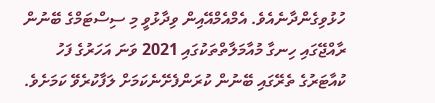ހުޅުވިގެންދާނެއެވެ. އެމްއެމްއޭއިން ވިދާޅުވީ މި ސިސްޓަމްގެ ބޭނުން ރާއްޖޭގައި ހިނގާ މުއާމަލާތްތަކުގައި 2021 ވަނަ އަހަރުގެ ފަހު ކުއާޓަރުގެ ތެރޭގައި ބޭނުން ކުރަންފެށޭނެކަމަށް ލަފާކުރެވޭ ކަމަށެވެ.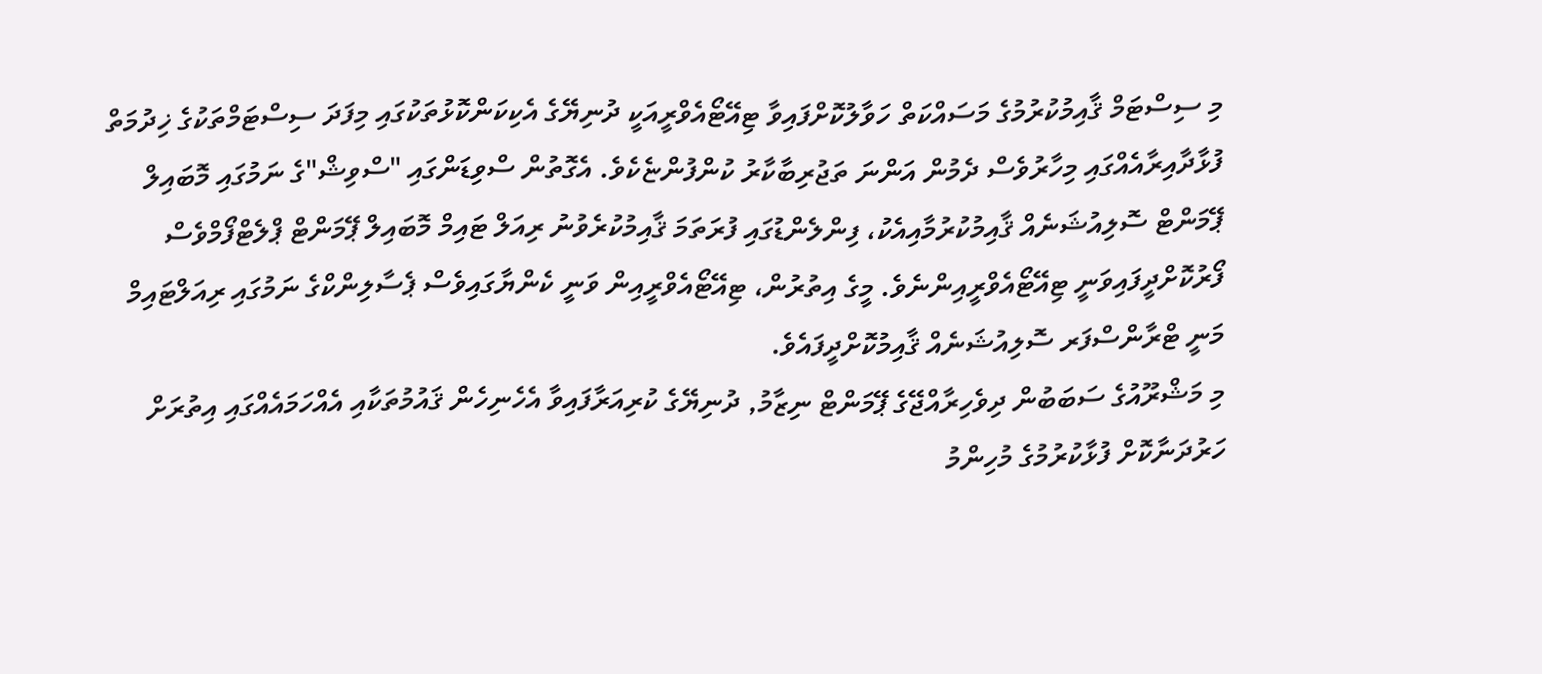މި ސިސްޓަމް ޤާއިމުކުރުމުގެ މަސައްކަތް ހަވާލުކޮށްފައިވާ ޓިއޭޓޯއެވްރީއަކީ ދުނިޔޭގެ އެކިކަންކޮޅުތަކުގައި މިފަދަ ސިސްޓަމްތަކުގެ ޚިދުމަތް ފުޅާދާއިރާއެއްގައި މިހާރުވެސް ދެމުން އަންނަ ތަޖުރިބާކާރު ކުންފުންޏެކެވެ. އެގޮތުން ސްވިޑަންގައި "ސްވިޝް"ގެ ނަމުގައި މޮބައިލް ޕޭމަންޓް ސޮލިއުޝަނެއް ޤާއިމުކުރުމާއިއެކު، ފިންލެންޑުގައި ފުރަތަމަ ޤާއިމުކުރެވުނު ރިއަލް ޓައިމް މޮބައިލް ޕޭމަންޓް ޕްލެޓްފޯމްވެސް ފޯރުކޮށްދީފައިވަނީ ޓިއޭޓޯއެވްރީއިންނެވެ. މީގެ އިތުރުން، ޓިއޭޓޯއެވްރީއިން ވަނީ ކެންޔާގައިވެސް ޕެސާލިންކްގެ ނަމުގައި ރިއަލްޓައިމް މަނީ ޓްރާންސްފަރ ސޮލިއުޝަނެއް ޤާއިމުކޮށްދީފައެވެ.
މި މަޝްރޫއުގެ ސަބަބުން ދިވެހިރާއްޖޭގެ ޕޭމަންޓް ނިޒާމު, ދުނިޔޭގެ ކުރިއަރާފައިވާ އެހެނިހެން ޤައުމުތަކާއި އެއްހަމައެއްގައި އިތުރަށް ހަރުދަނާކޮށް ފުޅާކުރުމުގެ މުހިންމު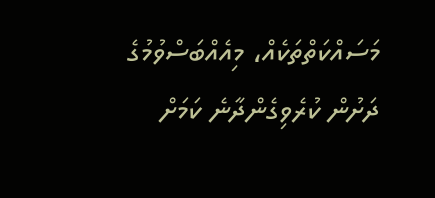މަސައްކަތްތަކެއް، މިއެއްބަސްވުމުގެ ދަށުން ކުރެވިގެންދާނެ ކަމަށް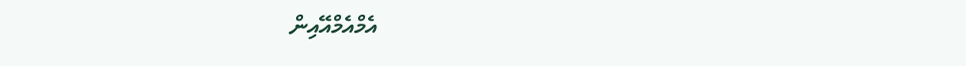އެމްއެމްއޭއިން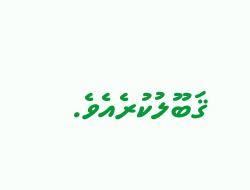ޤަބޫލުކުރެއެވެ.